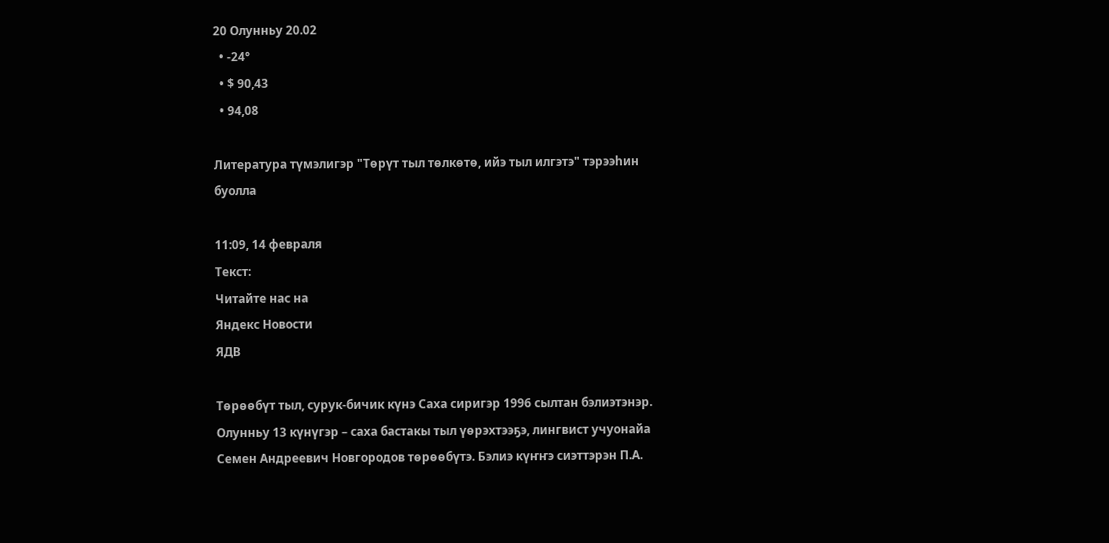20 Олунньу 20.02
  • -24°
  • $ 90,43
  • 94,08

Литература түмэлигэр "Төрүт тыл төлкөтө, ийэ тыл илгэтэ" тэрээһин буолла

11:09, 14 февраля
Текст:
Читайте нас на
Яндекс Новости
ЯДВ

Төрөөбүт тыл, сурук-бичик күнэ Саха сиригэр 1996 сылтан бэлиэтэнэр. Олунньу 13 күнүгэр – саха бастакы тыл үөрэхтээҕэ, лингвист учуонайа Семен Андреевич Новгородов төрөөбүтэ. Бэлиэ күҥҥэ сиэттэрэн П.А.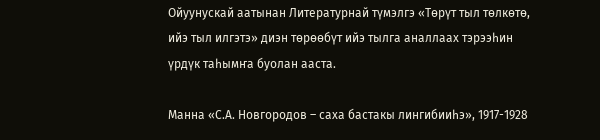Ойуунускай аатынан Литературнай түмэлгэ «Төрүт тыл төлкөтө, ийэ тыл илгэтэ» диэн төрөөбүт ийэ тылга аналлаах тэрээһин үрдүк таһымҥа буолан ааста.

Манна «С.А. Новгородов – саха бастакы лингибииһэ», 1917-1928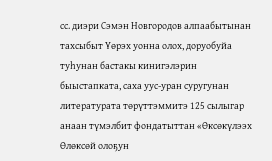сс. диэри Сэмэн Новгородов алпаабытынан тахсыбыт Үөрэх уонна олох, доруобуйа туһунан бастакы кинигэлэрин быыстапката, саха уус-уран суругунан литературата төрүттэммитэ 125 сылыгар анаан түмэлбит фондатыттан «Өксөкүлээх Өлөксөй олоҕун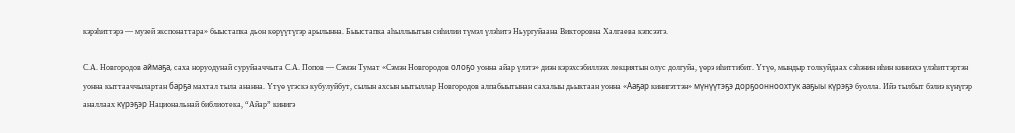кэрэһиттэрэ — музей экспонаттара» быыстапка дьон көрүүтүгэр арылынна. Быыстапка аһыллыытын сиһилии түмэл үлэһитэ Ньургуйаана Викторовна Халгаева кэпсээтэ.

С.А. Новгородов аймаҕа, саха норуодунай суруйааччыта С.А. Попов — Сэмэн Тумат «Сэмэн Новгородов олоҕо уонна айар үлэтэ» диэн кэрэхсэбиллээх лекциятын олус долгуйа, үөрэ иһиттибит. Үтүө, мындыр толкуйдаах сэһэнин иһин киниэхэ үлэһиттэртэн уонна кыттааччылартан барҕа махтал тыла ананна. Үтүө үгэскэ кубулуйбут, сылын ахсын ыытыллар Новгородов алпабыытынан сахалыы дьыктаан уонна «Ааҕар кинигэттэн» мүнүүтэҕэ дорҕоонноохтук ааҕыы күрэҕэ буолла. Ийэ тылбыт бэлиэ күнүгэр аналлаах күрэҕэр Национальнай библиотека, “Айар” кинигэ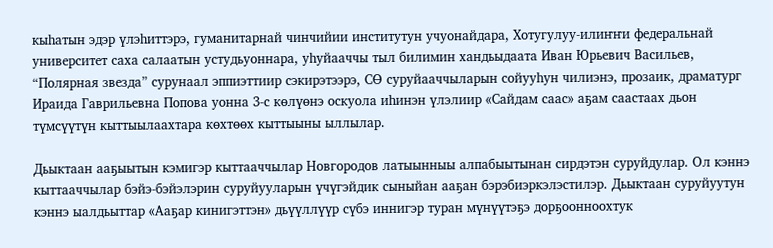кыһатын эдэр үлэһиттэрэ, гуманитарнай чинчийии институтун учуонайдара, Хотугулуу-илиҥҥи федеральнай университет саха салаатын устудьуоннара, уһуйааччы тыл билимин хандьыдаата Иван Юрьевич Васильев, “Полярная звезда” сурунаал эппиэттиир сэкирэтээрэ, СӨ суруйааччыларын сойууһун чилиэнэ, прозаик, драматург Ираида Гаврильевна Попова уонна 3-с көлүөнэ оскуола иһинэн үлэлиир «Сайдам саас» аҕам саастаах дьон түмсүүтүн кыттыылаахтара көхтөөх кыттыыны ыллылар.

Дьыктаан ааҕыытын кэмигэр кыттааччылар Новгородов латыынныы алпабыытынан сирдэтэн суруйдулар. Ол кэннэ кыттааччылар бэйэ-бэйэлэрин суруйууларын үчүгэйдик сыныйан ааҕан бэрэбиэркэлэстилэр. Дьыктаан суруйуутун кэннэ ыалдьыттар «Ааҕар кинигэттэн» дьүүллүүр сүбэ иннигэр туран мүнүүтэҕэ дорҕоонноохтук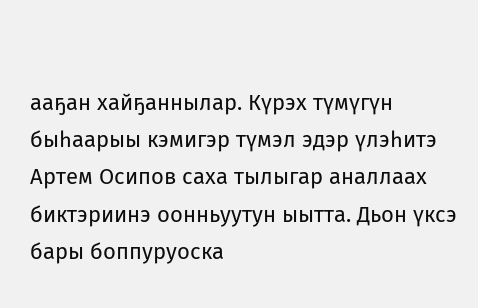ааҕан хайҕаннылар. Күрэх түмүгүн быһаарыы кэмигэр түмэл эдэр үлэһитэ Артем Осипов саха тылыгар аналлаах биктэриинэ оонньуутун ыытта. Дьон үксэ бары боппуруоска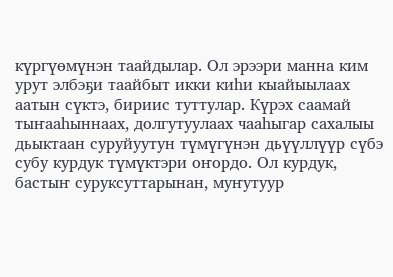күргүөмүнэн таайдылар. Ол эрээри манна ким урут элбэҕи таайбыт икки киһи кыайыылаах аатын сүктэ, бириис туттулар. Күрэх саамай тыҥааһыннаах, долгутуулаах чааһыгар сахалыы дьыктаан суруйуутун түмүгүнэн дьүүллүүр сүбэ субу курдук түмүктэри оҥордо. Ол курдук, бастыҥ суруксуттарынан, муҥутуур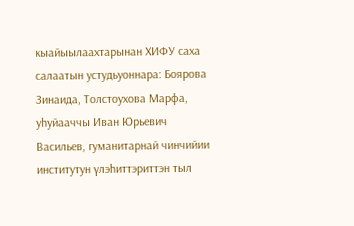кыайыылаахтарынан ХИФУ саха салаатын устудьуоннара: Боярова Зинаида, Толстоухова Марфа, уһуйааччы Иван Юрьевич Васильев, гуманитарнай чинчийии институтун үлэһиттэриттэн тыл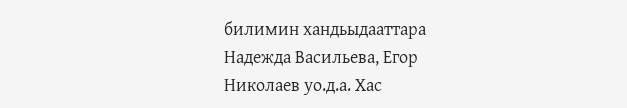билимин хандьыдааттара Надежда Васильева, Егор Николаев уо.д.а. Хас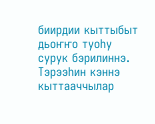биирдии кыттыбыт дьоҥҥо туоһу сурук бэрилиннэ. Тэрээһин кэннэ кыттааччылар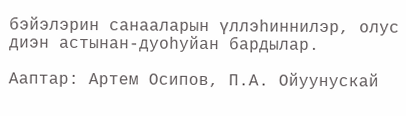бэйэлэрин санааларын үллэһиннилэр, олус диэн астынан-дуоһуйан бардылар.

Ааптар: Артем Осипов, П.А. Ойуунускай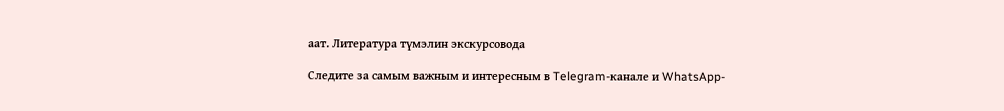аат. Литература түмэлин экскурсовода

Следите за самым важным и интересным в Telegram-канале и WhatsApp-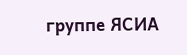группе ЯСИА